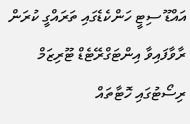އައްޑޫ ސިޓީ ހަންކެޑެގައި ތަރައްގީ ކުރަން ރާވާފައިވާ އިންޓަގްރޭޓެޑް ޓޫރިޒަމް ރިސޯޓުގައި ހޮޓާތައް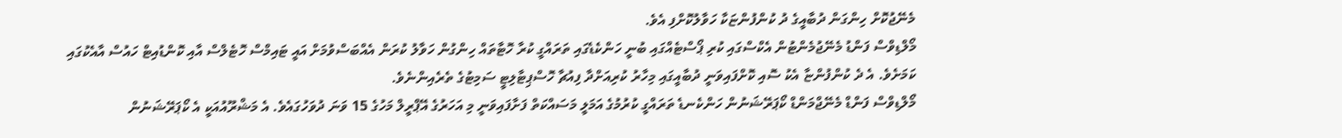މެނޭޖުކޮށް ހިންގަން ދުބާއީގެ ދު ކުންފުންޏަކާ ހަވާލުކޮށްފި އެވެ.
މޯލްޑިވްސް ފަންޑު މެނޭޖުމެންޓުން އެކްސްގައި ކުރި ޕޯސްޓެއްގައި ބުނީ ހަންކެޑެގައި ތަރައްގީ ކުރާ ހޮޓާތައް ހިންގުން ހަވާލު ކުރަން އެއްބަސްވުމަށް އައީ ޓައިމްސް ހޮޓެލްސް އާއި ކޮންޑުއިޓް ހައުސް އާއެކުގައި ކަމަށެވެ. އެ ދެ ކުންފުންޏާ އެކު ސޮއި ކޮށްފައިވަނީ ދުބާއީގައި މިހާރު ކުރިއަށްދާ ފިއުޗާ ހޮސްޕިޓާލިޓީ ސަމިޓުގެ ތެރެއިންނެވެ.
މޯލްޑިވްސް ފަންޑް މެނޭޖްމަންޑް ކޯޕަރޭޝަނުން ހަންކެނޑެ ތަރައްގީ ކުރުމުގެ އަމަލީ މަސައްކަތް ފަށާފައިވަނީ މި އަހަރުގެ އޭޕްރީލް މަހުގެ 15 ވަނަ ދުވަހުގައެވެ. އެ މަޝްރޫއުއަކީ އެ ކޯޕަރޭޝަނުން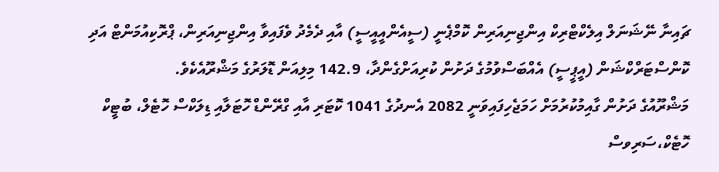ޗައިނާ ނޭޝަނަލް އިލެކްޓްރިކް އިންޖިނިއަރިން ކޮމްޕެނީ (ސީއެންއީއީސީ) އާއި ދެމެދު ވެފައިވާ އިންޖިނިއަރިން، ޕްރޮކިއުމަންޓް އަދި ކޮންސްޓަރްކްޝަން (އީޕީސީ) އެއްބަސްވުމުގެ ދަށުން ކުރިއަށްގެންދާ، 142.9 މިލިއަން ޑޮލަރުގެ މަޝްރޫއެކެވެ.
މަޝްރޫއުގެ ދަށުން ގާއިމުކުރުމަށް ހަމަޖެހިފައިވަނީ 2082 އެނދުގެ 1041 ކޮޓަރި އާއި ގްރޭންޑް ހޮޓަލާއި ޑިލަކްސް ހޮޓެލް، ބުޓީކް ހޮޓެކް،ސަރިވސް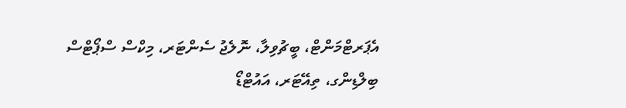އެޕަރޓްމަންޓް، ބީޗުވިލާ، ނޮލެޖު ސެންޓަރ، މިކްސް ސްޕޯޓްސް ބިލްޑިންގ، ތިއޭޓަރ، އައުޓްޑޯ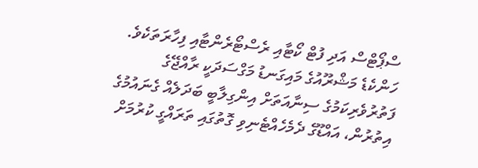ސްޕޯޓްސް އަދި ފުޓް ކޯޓާއި ރެސްޓޯރެންޓާއި ފިހާރަތަކެވެ.
ހަންކެޑެ މަޝްރޫއުގެ މައިގަނޑު މަގްސަދަކީ ރާއްޖޭގެ ފަތުރުވެރިކަމުގެ ސިނާއަތަށް އިންގިލާބީ ބަދަލެއް ގެނައުމުގެ އިތުރުން، އައްޑޫގެ ދެމެހެއްޓެނިވި ގޮތުގައި ތަރައްގީ ކުރުމަށް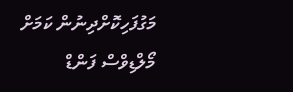މަގުފަހިކޮށްދިނުން ކަމަށް މޯލްޑިވްސް ފަންޑް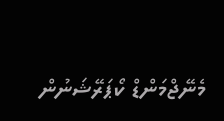މެނޭޖްމަންޑް ކޯޕަރޭޝަނުން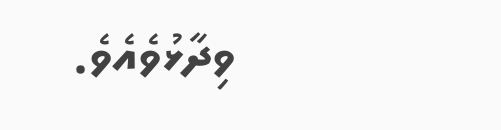ވިދާޅުވެއެވެ.